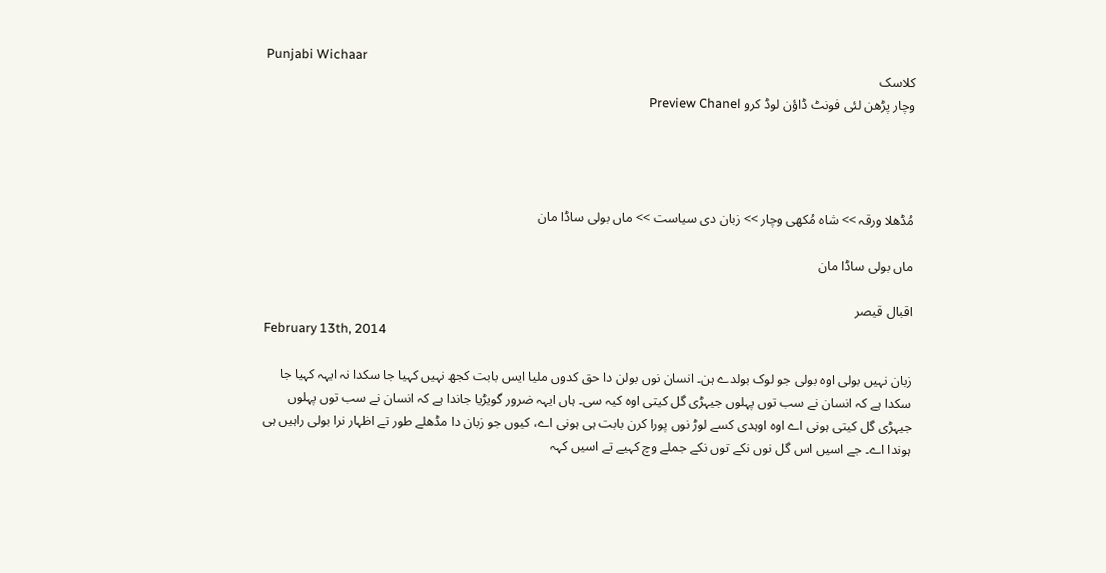Punjabi Wichaar
کلاسک
وچار پڑھن لئی فونٹ ڈاؤن لوڈ کرو Preview Chanel




مُڈھلا ورقہ >> شاہ مُکھی وچار >> زبان دی سیاست >> ماں بولی ساڈا مان

ماں بولی ساڈا مان

اقبال قیصر
February 13th, 2014

زبان نہیں بولی اوہ بولی جو لوک بولدے ہن۔ انسان نوں بولن دا حق کدوں ملیا ایس بابت کجھ نہیں کہیا جا سکدا نہ ایہہ کہیا جا سکدا ہے کہ انسان نے سب توں پہلوں جیہڑی گل کیتی اوہ کیہ سی۔ ہاں ایہہ ضرور گویڑیا جاندا ہے کہ انسان نے سب توں پہلوں جیہڑی گل کیتی ہونی اے اوہ اوہدی کسے لوڑ نوں پورا کرن بابت ہی ہونی اے، کیوں جو زبان دا مڈھلے طور تے اظہار نرا بولی راہیں ہی ہوندا اے۔ جے اسیں اس گل نوں نکے توں نکے جملے وچ کہیے تے اسیں کہہ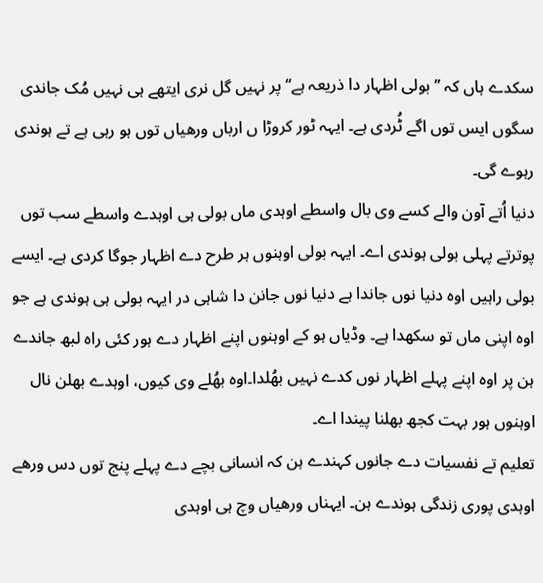سکدے ہاں کہ ’’بولی اظہار دا ذریعہ ہے‘‘ پر نہیں گل نری ایتھے ہی نہیں مُک جاندی سگوں ایس توں اگے ٹُردی ہے۔ ایہہ ٹور کروڑا ں ارباں ورھیاں توں ہو رہی ہے تے ہوندی رہوے گی۔
دنیا اُتے آون والے کسے وی بال واسطے اوہدی ماں بولی ہی اوہدے واسطے سب توں پوترتے پہلی بولی ہوندی اے۔ ایہہ بولی اوہنوں ہر طرح دے اظہار جوگا کردی ہے۔ ایسے بولی راہیں اوہ دنیا نوں جاندا ہے دنیا نوں جانن دا شاہی در ایہہ بولی ہی ہوندی ہے جو اوہ اپنی ماں تو سکھدا ہے۔ وڈیاں ہو کے اوہنوں اپنے اظہار دے ہور کئی راہ لبھ جاندے ہن پر اوہ اپنے پہلے اظہار نوں کدے نہیں بھُلدا۔اوہ بھُلے وی کیوں، اوہدے بھلن نال اوہنوں ہور بہت کجھ بھلنا پیندا اے۔
تعلیم تے نفسیات دے جانوں کہندے ہن کہ انسانی بچے دے پہلے پنج توں دس ورھے اوہدی پوری زندگی ہوندے ہن۔ ایہناں ورھیاں وچ ہی اوہدی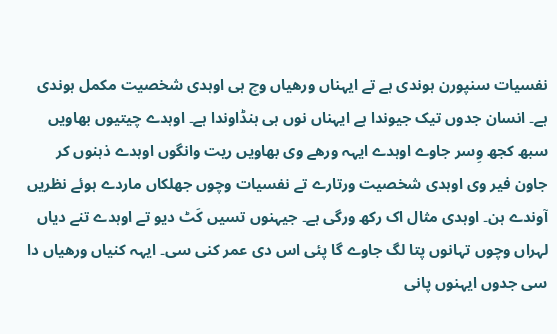نفسیات سنپورن ہوندی ہے تے ایہناں ورھیاں وچ ہی اوہدی شخصیت مکمل ہوندی ہے۔ انسان جدوں تیک جیوندا ہے ایہناں نوں ہی ہنڈاوندا ہے۔ اوہدے چیتیوں بھاویں سبھ کجھ وِسر جاوے اوہدے ایہہ ورھے وی بھاویں ریت وانگوں اوہدے ذہنوں کر جاون فیر وی اوہدی شخصیت ورتارے تے نفسیات وچوں جھلکاں ماردے ہوئے نظریں آوندے ہن۔ اوہدی مثال اک رکھ ورگی ہے۔ جیہنوں تسیں کَٹ دیو تے اوہدے تنے دیاں لہراں وچوں تہانوں پتا لگ جاوے گا پئی اس دی عمر کنی سی۔ ایہہ کنیاں ورھیاں دا سی جدوں ایہنوں پانی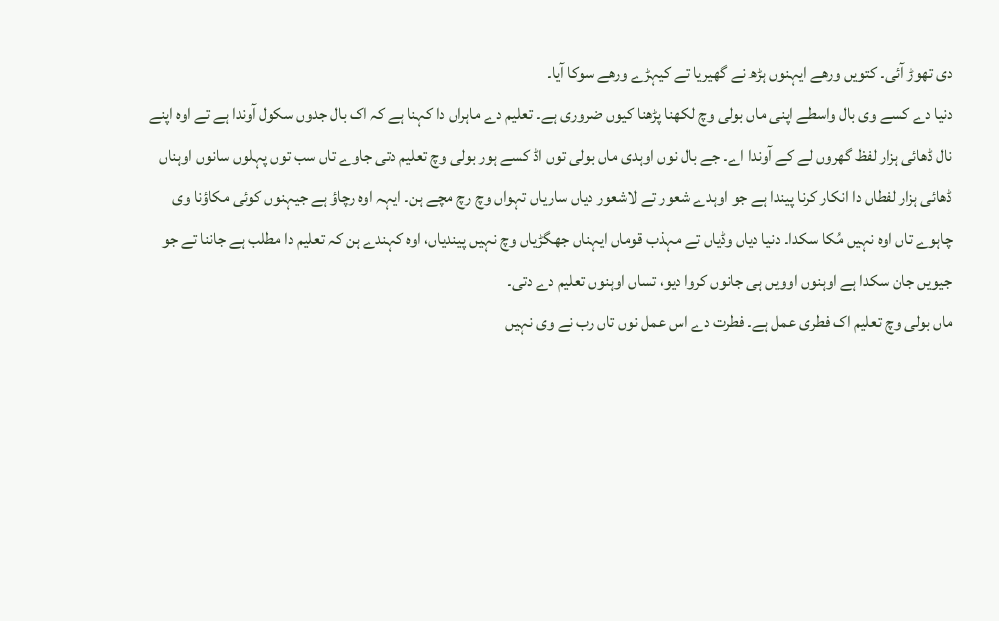دی تھوڑ آئی۔ کتویں ورھے ایہنوں ہڑھ نے گھیریا تے کیہڑے ورھے سوکا آیا۔
دنیا دے کسے وی بال واسطے اپنی ماں بولی وچ لکھنا پڑھنا کیوں ضروری ہے۔ تعلیم دے ماہراں دا کہنا ہے کہ اک بال جدوں سکول آوندا ہے تے اوہ اپنے نال ڈھائی ہزار لفظ گھروں لے کے آوندا اے۔ جے بال نوں اوہدی ماں بولی توں اڈ کسے ہور بولی وچ تعلیم دتی جاوے تاں سب توں پہلوں سانوں اوہناں ڈھائی ہزار لفطاں دا انکار کرنا پیندا ہے جو اوہدے شعور تے لاشعور دیاں ساریاں تہواں وچ رچ مچے ہن۔ ایہہ اوہ رچاؤ ہے جیہنوں کوئی مکاؤنا وی چاہوے تاں اوہ نہیں مُکا سکدا۔ دنیا دیاں وڈیاں تے مہذب قوماں ایہناں جھگڑیاں وچ نہیں پیندیاں، اوہ کہندے ہن کہ تعلیم دا مطلب ہے جاننا تے جو جیویں جان سکدا ہے اوہنوں اوویں ہی جانوں کروا دیو، تساں اوہنوں تعلیم دے دتی۔
ماں بولی وچ تعلیم اک فطری عمل ہے۔ فطرت دے اس عمل نوں تاں رب نے وی نہیں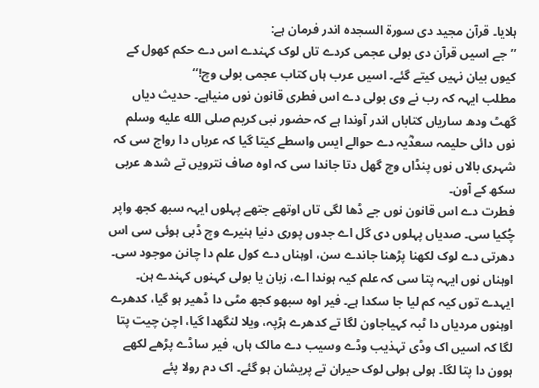ہلایا۔ قرآن مجید دی سورۃ السجدہ اندر فرمان ہے:
’’جے اسیں قرآن دی بولی عجمی کردے تاں لوک کہندے اس دے حکم کھول کے کیوں بیان نہیں کیتے گئے۔ اسیں عرب ہاں کتاب عجمی بولی وچ!‘‘
مطلب ایہہ کہ رب نے وی بولی دے اس فطری قانون نوں منیاہے۔ حدیث دیاں گھٹ ودھ ساریاں کتاباں اندر آوندا ہے کہ حضور نبی کریم صلى الله عليه وسلم نوں دائی حلیمہ سعدؓیہ دے حوالے ایس واسطے کیتا گیا کہ عرباں دا رواج سی کہ شہری بالاں نوں پنڈاں وچ گھل دتا جاندا سی کہ اوہ صاف نترویں تے شدھ عربی سکھ کے آون۔
فطرت دے اس قانون نوں جے ڈھا لگی تاں اوتھے جتھے پہلوں ایہہ سبھ کجھ واپر چُکیا سی۔ صدیاں پہلوں دی گل اے جدوں پوری دنیا ہنیرے وچ ڈبی ہوئی سی اس دھرتی دے لوک لکھنا پڑھنا جاندے سن، اوہناں دے کول علم دا چانن موجود سی۔ اوہناں نوں ایہہ پتا سی کہ علم کیہ ہوندا اے، زبان یا بولی کہنوں کہندے ہن۔ ایہدے توں کیہ کم لیا جا سکدا ہے۔ فیر اوہ سبھو کجھ مٹی دا ڈھیر ہو گیا، کدھرے اوہنوں مردیاں دا ٹبہ کہیاجاون لگا تے کدھرے ہڑپہ، ویلا لنگھدا گیا، اچن چیت پتا لگا کہ اسیں اک وڈی تہذیب وڈے وسیب دے مالک ہاں، فیر ساڈے پڑھے لکھے ہوون دا پتا لگا۔ ہولی ہولی لوک حیران تے پریشان ہو گئے۔ اک دم رولا پئے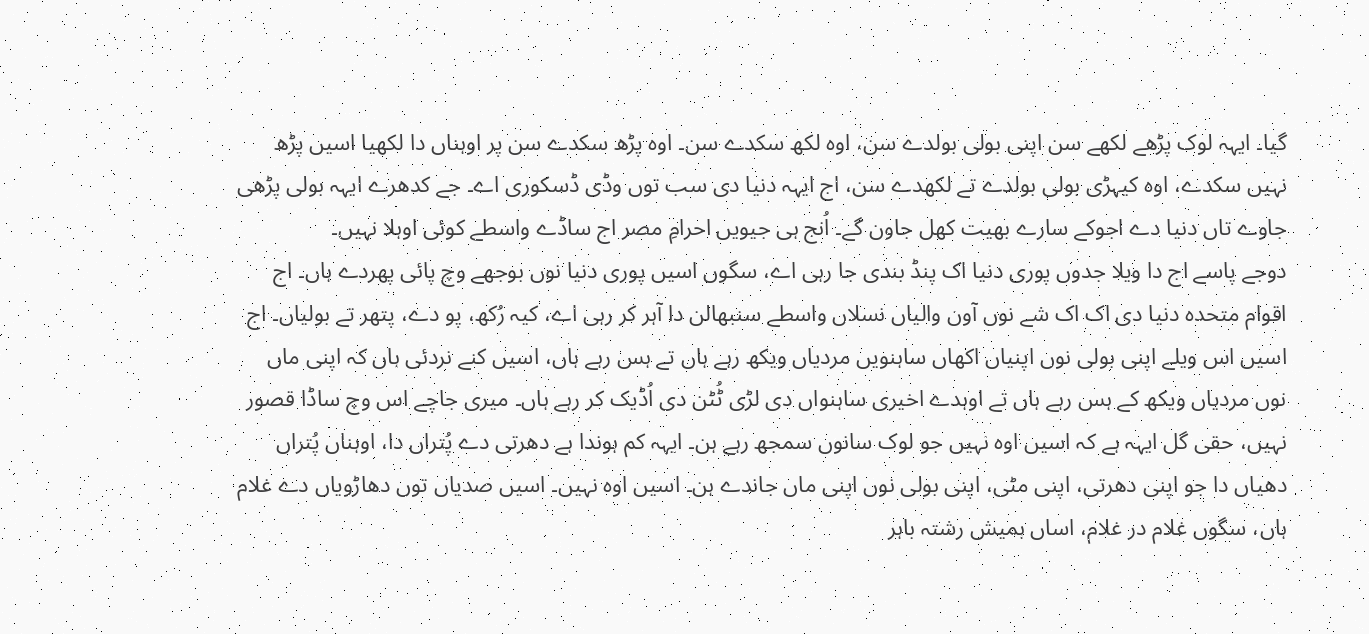گیا۔ ایہہ لوک پڑھے لکھے سن اپنی بولی بولدے سن، اوہ لکھ سکدے سن۔ اوہ پڑھ سکدے سن پر اوہناں دا لکھیا اسیں پڑھ نہیں سکدے، اوہ کیہڑی بولی بولدے تے لکھدے سن، اج ایہہ دنیا دی سب توں وڈی ڈسکوری اے۔ جے کدھرے ایہہ بولی پڑھی جاوے تاں دنیا دے اجوکے سارے بھیت کھل جاون گے۔ اُنج ہی جیویں احرامِ مصر اج ساڈے واسطے کوئی اوہلا نہیں۔
دوجے پاسے اج دا ویلا جدوں پوری دنیا اک پنڈ بندی جا رہی اے، سگوں اسیں پوری دنیا نوں بوجھے وچ پائی پھردے ہاں۔ اج اقوام متحدہ دنیا دی اک اک شے نوں آون والیاں نسلاں واسطے سنبھالن دا آہر کر رہی اے، کیہ رُکھ، پو دے، پتھر تے بولیاں۔ اج اسیں اس ویلے اپنی بولی نوں اپنیاں اکھاں ساہنویں مردیاں ویکھ رہے ہاں تے ہس رہے ہاں، اسیں کنے نردئی ہاں کہ اپنی ماں نوں مردیاں ویکھ کے ہس رہے ہاں تے اوہدے اخیری ساہنواں دی لڑی ٹُٹن دی اُڈیک کر رہے ہاں۔ میری جاچے اس وچ ساڈا قصور نہیں، حقی گل ایہہ ہے کہ اسیں اوہ نہیں جو لوک سانوں سمجھ رہے ہن۔ ایہہ کم ہوندا ہے دھرتی دے پُتراں دا، اوہناں پُتراں دھیاں دا جو اپنی دھرتی، اپنی مٹی، اپنی بولی نوں اپنی ماں جاندے ہن۔ اسیں اوہ نہیں۔ اسیں صدیاں توں دھاڑویاں دے غلام ہاں، سگوں غلام در غلام، اساں ہمیش رشتہ باہر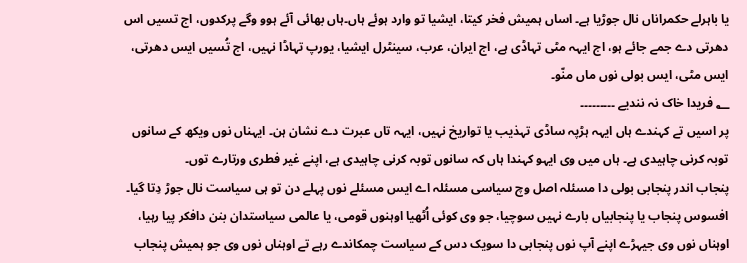یا باہرلے حکمراناں نال جوڑیا ہے۔ اساں ہمیش فخر کیتا، ایشیا تو وارد ہوئے ہاں۔ہاں بھائی آئے ہوو وگے پرکدوں، اج تسیں اس دھرتی دے جمے جائے ہو، اج ایہہ مٹی تہاڈی ہے، اج ایران، عرب، سینٹرل ایشیا، یورپ تہاڈا نہیں، اج تُسیں ایس دھرتی، ایس مٹی، ایس بولی نوں ماں منّو۔
؂ فریدا خاک نہ نندیے ۔۔۔۔۔۔۔۔۔
پر اسیں تے کہندے ہاں ایہہ ہڑپہ ساڈی تہذیب یا تواریخ نہیں، ایہہ تاں عبرت دے نشان ہن۔ ایہناں نوں ویکھ کے سانوں توبہ کرنی چاہیدی ہے۔ ہاں میں وی ایہو کہندا ہاں کہ سانوں توبہ کرنی چاہیدی ہے، اپنے غیر فطری ورتارے توں۔
پنجاب اندر پنجابی بولی دا مسئلہ اصل وچ سیاسی مسئلہ اے ایس مسئلے نوں پہلے دن تو ہی سیاست نال جوڑ دِتا گیا۔ افسوس پنجاب یا پنجابیاں بارے نہیں سوچیا، جو وی کوئی اُٹھیا اوہنوں قومی، یا عالمی سیاستدان بنن دافکر پیا رہیا، اوہناں نوں وی جیہڑے اپنے آپ نوں پنجابی دا سویک دس کے سیاست چمکاندے رہے تے اوہناں نوں وی جو ہمیش پنجاب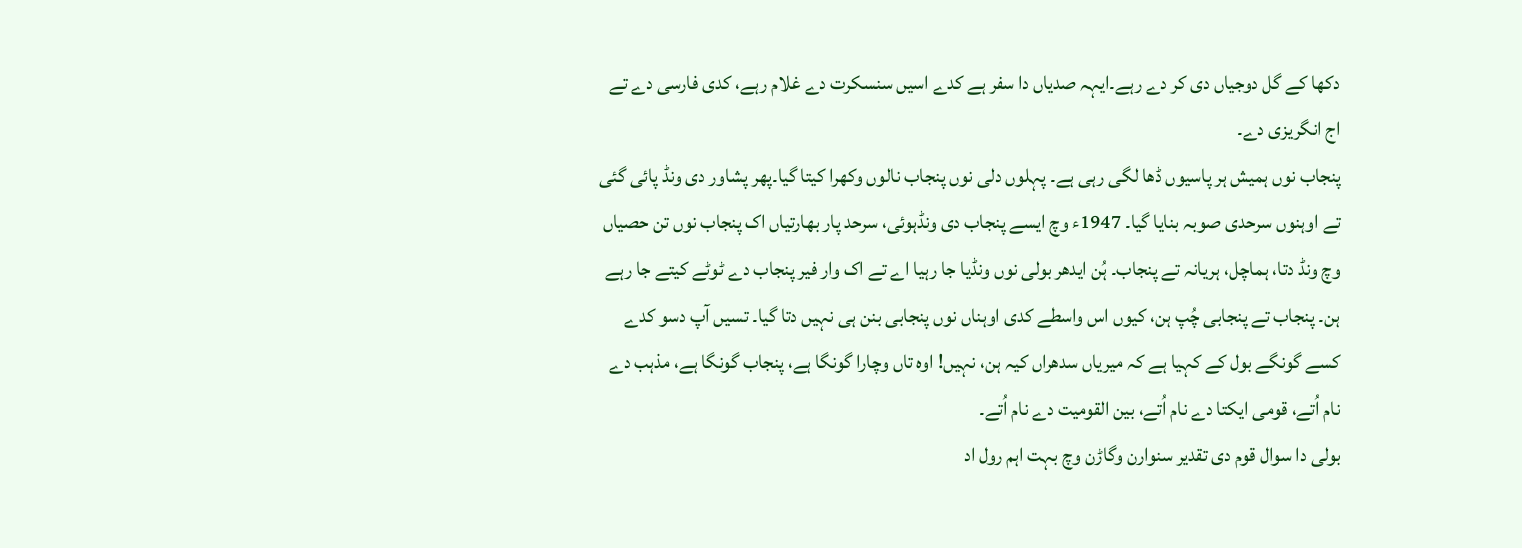دکھا کے گل دوجیاں دی کر دے رہے۔ایہہ صدیاں دا سفر ہے کدے اسیں سنسکرت دے غلام رہے، کدی فارسی دے تے اج انگریزی دے۔
پنجاب نوں ہمیش ہر پاسیوں ڈھا لگی رہی ہے۔ پہلوں دلی نوں پنجاب نالوں وکھرا کیتا گیا۔پھر پشاور دی ونڈ پائی گئی تے اوہنوں سرحدی صوبہ بنایا گیا۔ 1947ء وچ ایسے پنجاب دی ونڈہوئی، سرحد پار بھارتیاں اک پنجاب نوں تن حصیاں وچ ونڈ دتا، ہماچل، ہریانہ تے پنجاب۔ ہُن ایدھر بولی نوں ونڈیا جا رہیا اے تے اک وار فیر پنجاب دے ٹوٹے کیتے جا رہے ہن۔ پنجاب تے پنجابی چُپ ہن، کیوں اس واسطے کدی اوہناں نوں پنجابی بنن ہی نہیں دتا گیا۔ تسیں آپ دسو کدے کسے گونگے بول کے کہیا ہے کہ میریاں سدھراں کیہ ہن، نہیں! اوہ تاں وچارا گونگا ہے، پنجاب گونگا ہے، مذہب دے نام اُتے، قومی ایکتا دے نام اُتے، بین القومیت دے نام اُتے۔
بولی دا سوال قوم دی تقدیر سنوارن وگاڑن وچ بہت اہم رول اد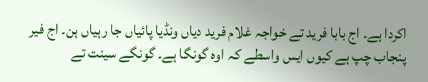اکردا ہے۔ اج بابا فرید تے خواجہ غلام فرید دیاں ونڈیا پائیاں جا رہیاں ہن۔ اج فیر پنجاب چپ ہے کیوں ایس واسطے کہ اوہ گونگا ہے۔ گونگے سینت تے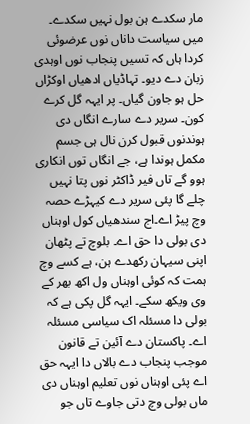مار سکدے ہن بول نہیں سکدے۔ میں سیاست داناں نوں عرضوئی کردا ہاں کہ تسیں پنجاب نوں اوہدی زبان دے دیو۔ تہاڈیاں ادھیاں اوکڑاں حل ہو جاون گیاں۔ پر ایہہ گل کرے کون۔ سریر دے سارے انگاں دی ہوندنوں قبول کرن نال ہی جسم مکمل ہوندا ہے، جے انگاں توں انکاری ہوو گے تاں فیر ڈاکٹر نوں پتا نہیں چلے گا پئی سریر دے کیہڑے حصہ وچ پیڑ اے۔اج سندھیاں کول اوہناں دی بولی دا حق اے۔ بلوچ تے پٹھان اپنی سیہان رکھدے ہن، ہے کسے وچ ہمت کہ کوئی اوہناں ول اکھ بھر کے وی ویکھ سکے۔ ایہہ گل پکی ہے کہ بولی دا مسئلہ اک سیاسی مسئلہ اے۔ پاکستان دے آئین تے قانون موجب پنجاب دے بالاں دا ایہہ حق اے پئی اوہناں نوں تعلیم اوہناں دی ماں بولی وچ دتی جاوے تاں جو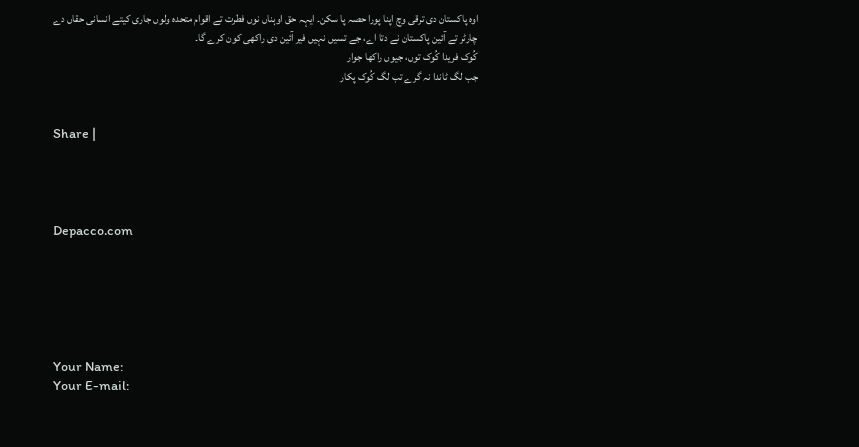اوہ پاکستان دی ترقی وچ اپنا پورا حصہ پا سکن۔ ایہہ حق اوہناں نوں فطرت تے اقوام متحدہ ولوں جاری کیتے انسانی حقاں دے چارٹر تے آئین پاکستان نے دتا اے، جے تسیں نہیں فیر آئین دی راکھی کون کرے گا۔
کُوک فریدا کُوک توں، جیوں راکھا جوار
جب لگ ٹاندا نہ گرے تب لگ کُوک پکار


Share |




Depacco.com






Your Name:
Your E-mail: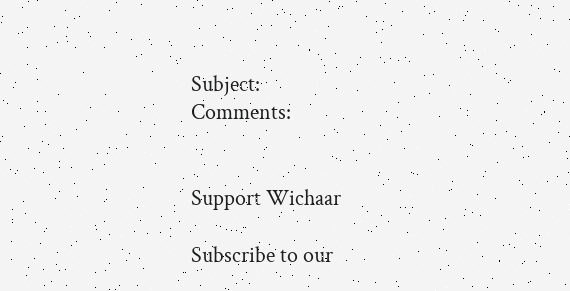Subject:
Comments:


Support Wichaar

Subscribe to our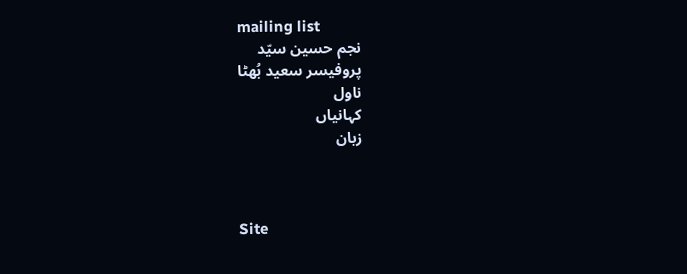mailing list
نجم حسین سیّد
پروفیسر سعید بُھٹا
ناول
کہانیاں
زبان



Site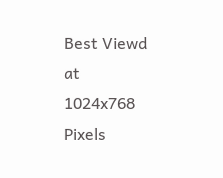Best Viewd at 1024x768 Pixels